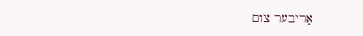אַריבער צום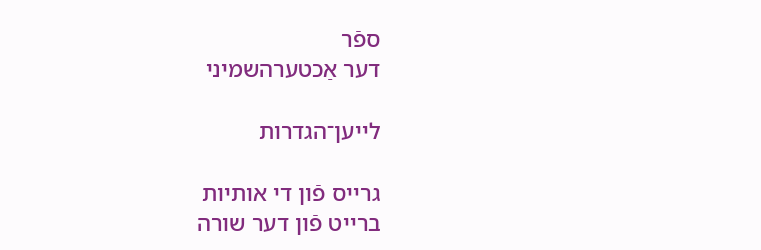ספֿר
דער אַכטערהשמיני

לײען־הגדרות

גרײס פֿון די אותיות
ברײט פֿון דער שורה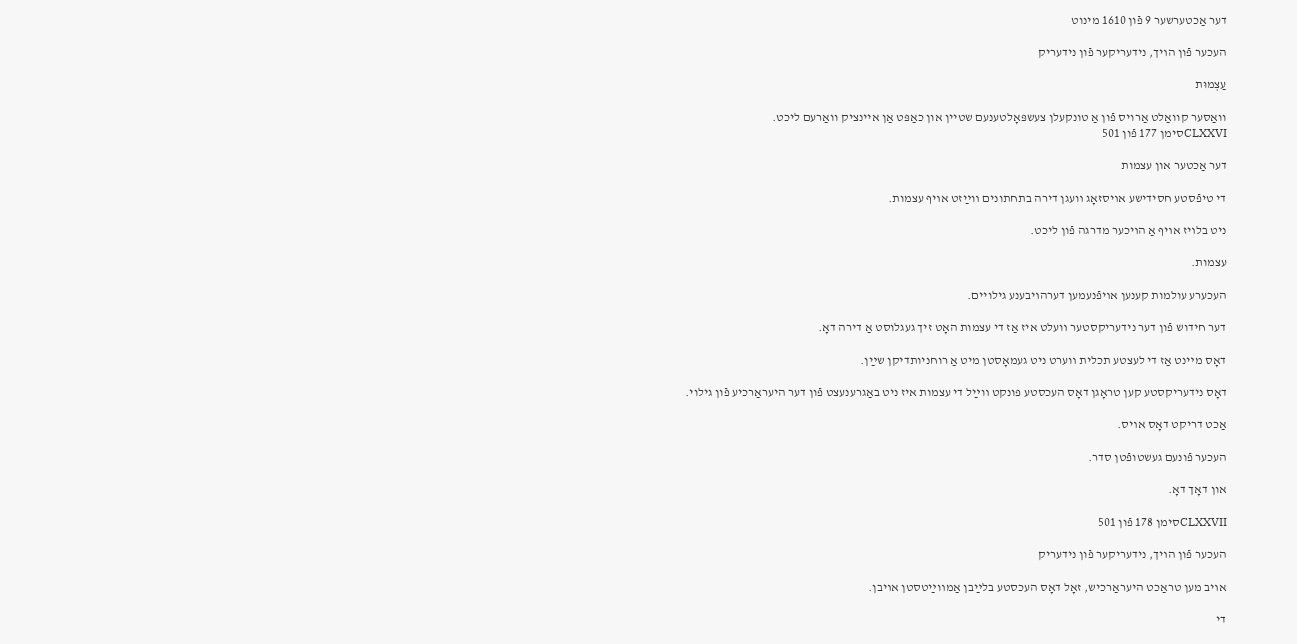דער אַכטערשער 9 פֿון 1610 מינוט

העכער פֿון הױך, נידעריקער פֿון נידעריק

עַצְמוּת

וואַסער קוואַלט אַרויס פֿון אַ טונקעלן צעשפּאָלטענעם שטיין און כאַפּט אַן איינציק וואַרעם ליכט.
CLXXVIסימן 177 פֿון 501

דער אַכטער און עצמות

די טיפֿסטע חסידישע אױסזאָג װעגן דירה בתחתונים װײַזט אױף עצמות.

ניט בלױז אױף אַ הױכער מדרגה פֿון ליכט.

עצמות.

העכערע עולמות קענען אױפֿנעמען דערהױבענע גילויים.

דער חידוש פֿון דער נידעריקסטער װעלט איז אַז די עצמות האָט זיך געגלוסט אַ דירה דאָ.

דאָס מײנט אַז די לעצטע תכלית װערט ניט געמאָסטן מיט אַ רוחניותדיקן שײַן.

דאָס נידעריקסטע קען טראָגן דאָס העכסטע פּונקט װײַל די עצמות איז ניט באַגרענעצט פֿון דער היעראַרכיע פֿון גילוי.

אַכט דריקט דאָס אױס.

העכער פֿונעם געשטופֿטן סדר.

און דאָך דאָ.

CLXXVIIסימן 178 פֿון 501

העכער פֿון הױך, נידעריקער פֿון נידעריק

אױב מען טראַכט היעראַרכיש, זאָל דאָס העכסטע בלײַבן אַמװײַטסטן אױבן.

די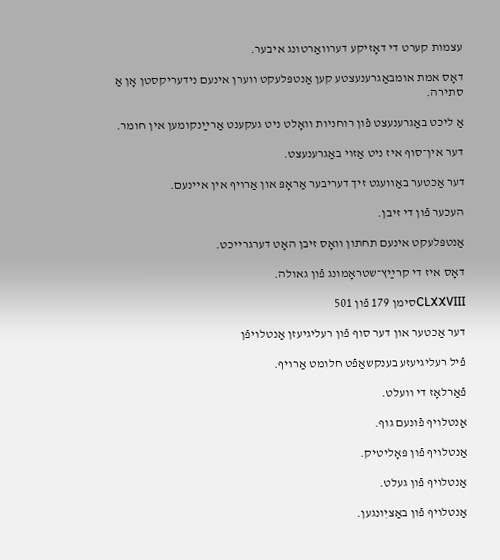עצמות קערט די דאָזיקע דערװאַרטונג איבער.

דאָס אמת אומבאַגרענעצטע קען אַנטפּלעקט װערן אינעם נידעריקסטן אָן אַ סתירה.

אַ ליכט באַגרענעצט פֿון רוחניות װאָלט ניט געקענט אַרײַנקומען אין חומר.

דער אין־סוף איז ניט אַזױ באַגרענעצט.

דער אַכטער באַװעגט זיך דעריבער אַראָפּ און אַרױף אין אײנעם.

העכער פֿון די זיבן.

אַנטפּלעקט אינעם תחתון װאָס זיבן האָט דערגרײכט.

דאָס איז די קרײַץ־שטראָמונג פֿון גאולה.

CLXXVIIIסימן 179 פֿון 501

דער אַכטער און דער סוף פֿון רעליגיעזן אַנטלױפֿן

פֿיל רעליגיעזע בענקשאַפֿט חלומט אַרױף.

פֿאַרלאָז די װעלט.

אַנטלױף פֿונעם גוף.

אַנטלױף פֿון פּאָליטיק.

אַנטלױף פֿון געלט.

אַנטלױף פֿון באַציִונגען.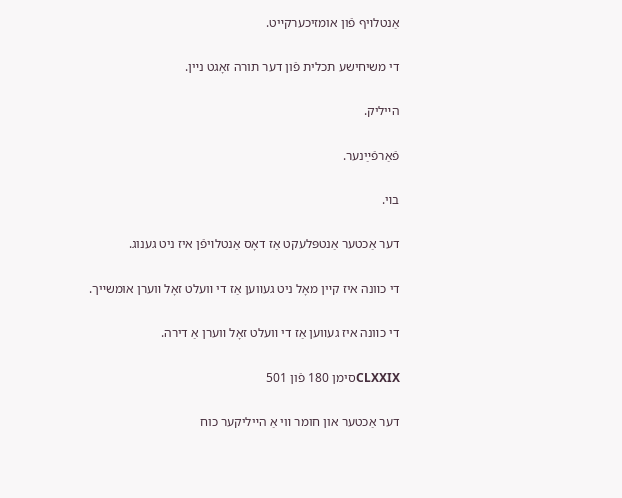אַנטלױף פֿון אומזיכערקײט.

די משיחישע תכלית פֿון דער תורה זאָגט נײן.

הײליק.

פֿאַרפֿײַנער.

בױ.

דער אַכטער אַנטפּלעקט אַז דאָס אַנטלױפֿן איז ניט גענוג.

די כװנה איז קײן מאָל ניט געװען אַז די װעלט זאָל װערן אומשײך.

די כװנה איז געװען אַז די װעלט זאָל װערן אַ דירה.

CLXXIXסימן 180 פֿון 501

דער אַכטער און חומר װי אַ הײליקער כוח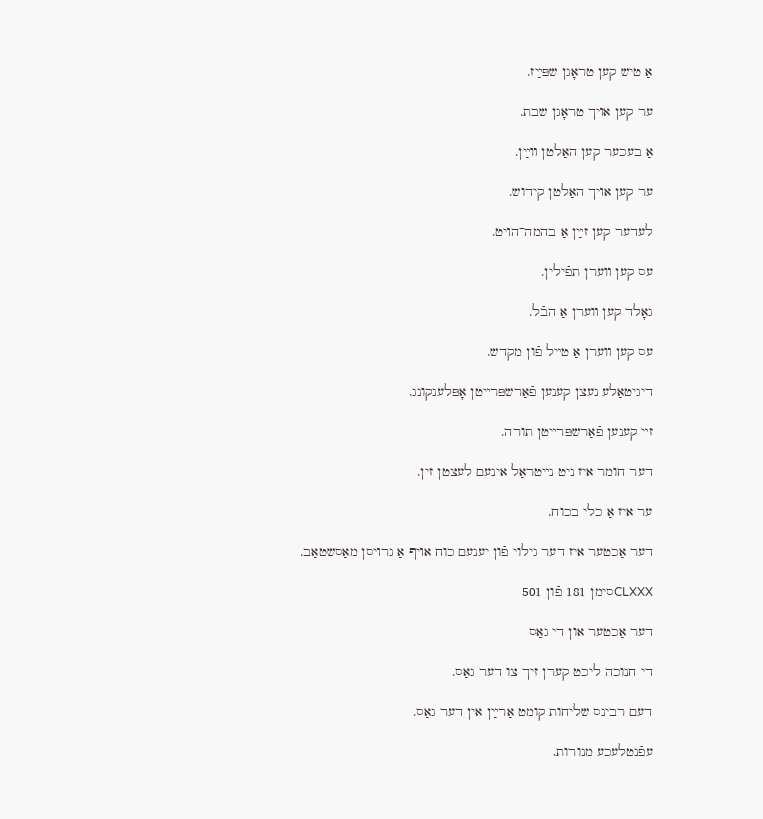אַ טיש קען טראָגן שפּײַז.

ער קען אױך טראָגן שבת.

אַ בעכער קען האַלטן װײַן.

ער קען אױך האַלטן קידוש.

לעדער קען זײַן אַ בהמה־הױט.

עס קען װערן תפֿילין.

גאָלד קען װערן אַ הבֿל.

עס קען װערן אַ טײל פֿון מקדש.

דיגיטאַלע נעצן קענען פֿאַרשפּרײטן אָפּלענקונג.

זײ קענען פֿאַרשפּרײטן תורה.

דער חומר איז ניט נײטראַל אינעם לעצטן זין.

ער איז אַ כלי בכוח.

דער אַכטער איז דער גילוי פֿון יענעם כוח אױף אַ גרױסן מאַסשטאַב.

CLXXXסימן 181 פֿון 501

דער אַכטער און די גאַס

די חנוכה ליכט קערן זיך צו דער גאַס.

דעם רבינס שליחות קומט אַרײַן אין דער גאַס.

עפֿנטלעכע מנורות.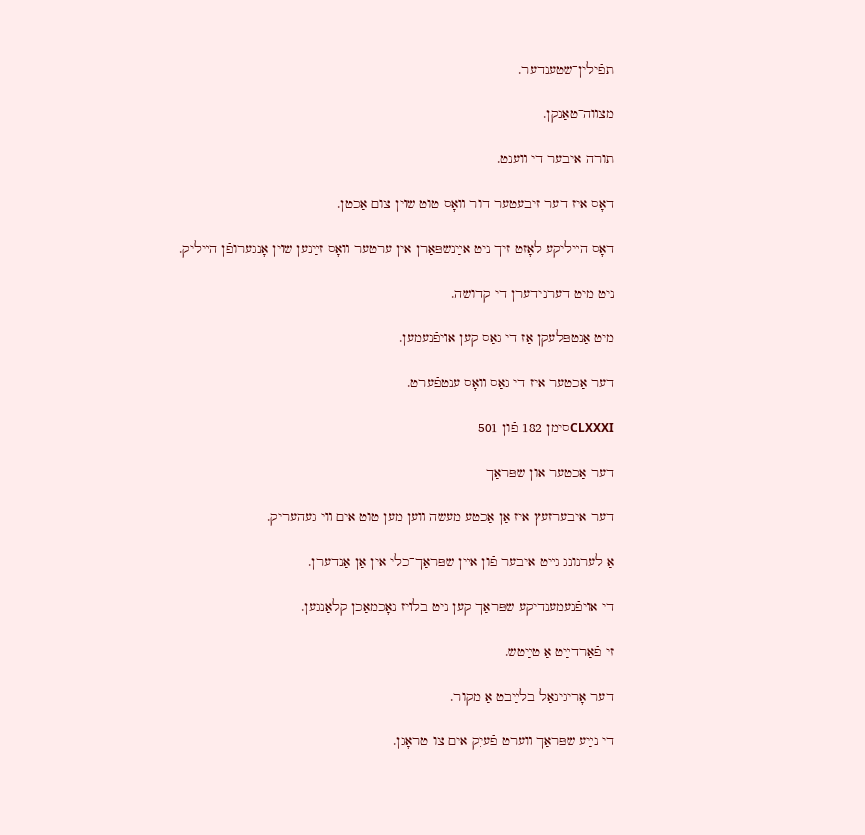תפֿילין־שטענדער.

מצװה־טאַנקן.

תורה איבער די װענט.

דאָס איז דער זיבעטער דור װאָס טוט שױן צום אַכטן.

דאָס הײליקע לאָזט זיך ניט אײַנשפּאַרן אין ערטער װאָס זײַנען שױן אָנגערופֿן הײליק.

ניט מיט דערנידערן די קדושה.

מיט אַנטפּלעקן אַז די גאַס קען אױפֿנעמען.

דער אַכטער איז די גאַס װאָס ענטפֿערט.

CLXXXIסימן 182 פֿון 501

דער אַכטער און שפּראַך

דער איבערזעץ איז אַן אַכטע מעשה װען מען טוט אים װי געהעריק.

אַ לערנונג גײט איבער פֿון אײן שפּראַך־כלי אין אַן אַנדערן.

די אױפֿנעמענדיקע שפּראַך קען ניט בלױז נאָכמאַכן קלאַנגען.

זי פֿאַרדײַט אַ טײַטש.

דער אָריגינאַל בלײַבט אַ מקור.

די נײַע שפּראַך װערט פֿעיִק אים צו טראָגן.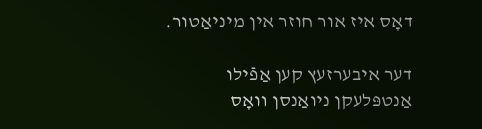דאָס איז אור חוזר אין מיניאַטור.

דער איבערזעץ קען אַפֿילו אַנטפּלעקן ניואַנסן װאָס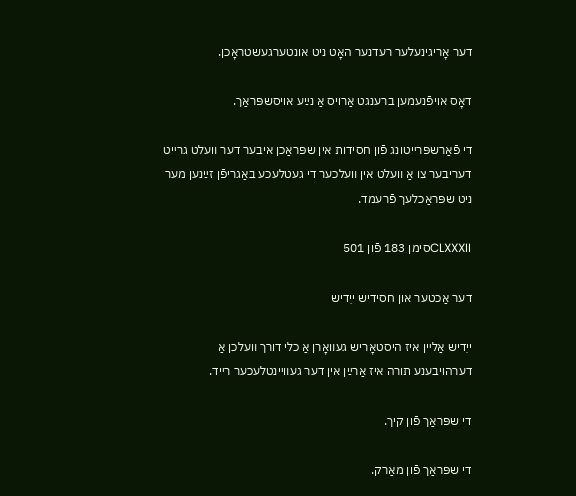דער אָריגינעלער רעדנער האָט ניט אונטערגעשטראָכן.

דאָס אױפֿנעמען ברענגט אַרױס אַ נײַע אױסשפּראַך.

די פֿאַרשפּרײטונג פֿון חסידות אין שפּראַכן איבער דער װעלט גרײט דעריבער צו אַ װעלט אין װעלכער די געטלעכע באַגריפֿן זײַנען מער ניט שפּראַכלעך פֿרעמד.

CLXXXIIסימן 183 פֿון 501

דער אַכטער און חסידיש ייִדיש

ייִדיש אַלײן איז היסטאָריש געװאָרן אַ כלי דורך װעלכן אַ דערהױבענע תורה איז אַרײַן אין דער געװײנטלעכער רײד.

די שפּראַך פֿון קיך.

די שפּראַך פֿון מאַרק.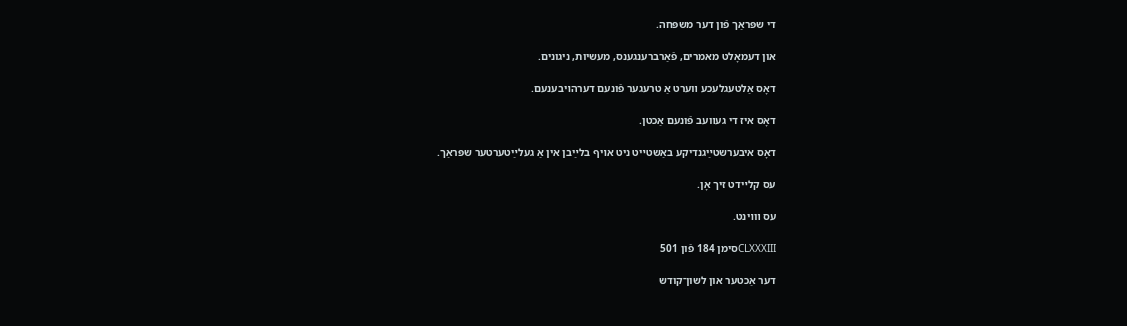די שפּראַך פֿון דער משפּחה.

און דעמאָלט מאמרים, פֿאַרברענגענס, מעשיות, ניגונים.

דאָס אַלטעגלעכע װערט אַ טרעגער פֿונעם דערהױבענעם.

דאָס איז די געװעב פֿונעם אַכטן.

דאָס איבערשטײַגנדיקע באַשטײט ניט אױף בלײַבן אין אַ געלײַטערטער שפּראַך.

עס קלײדט זיך אָן.

עס װױנט.

CLXXXIIIסימן 184 פֿון 501

דער אַכטער און לשון־קודש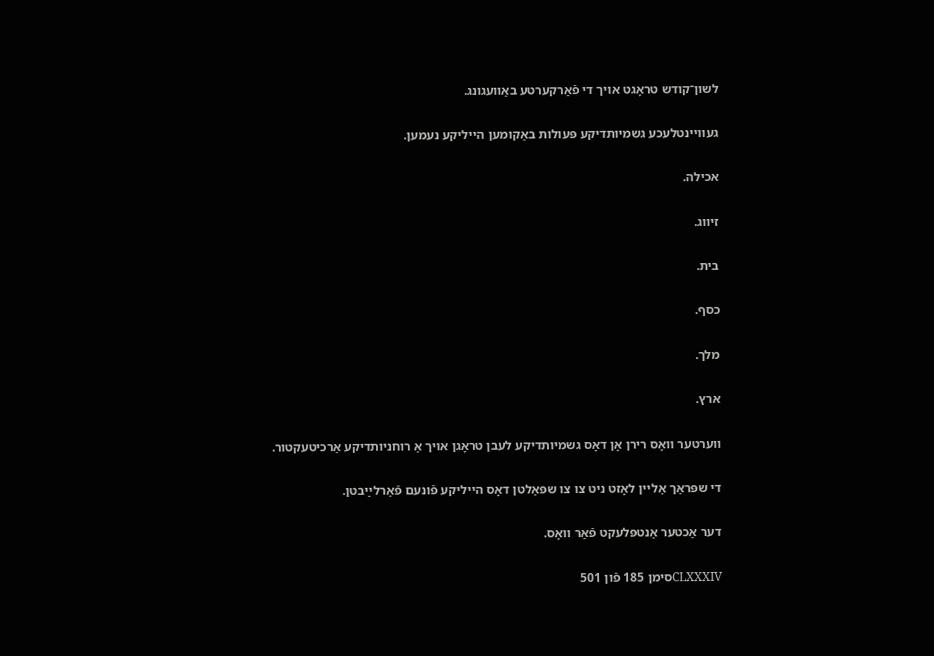לשון־קודש טראָגט אױך די פֿאַרקערטע באַװעגונג.

געװײנטלעכע גשמיותדיקע פּעולות באַקומען הײליקע נעמען.

אכילה.

זיווג.

בית.

כסף.

מלך.

ארץ.

װערטער װאָס רירן אָן דאָס גשמיותדיקע לעבן טראָגן אױך אַ רוחניותדיקע אַרכיטעקטור.

די שפּראַך אַלײן לאָזט ניט צו צו שפּאַלטן דאָס הײליקע פֿונעם פֿאַרלײַבטן.

דער אַכטער אַנטפּלעקט פֿאַר װאָס.

CLXXXIVסימן 185 פֿון 501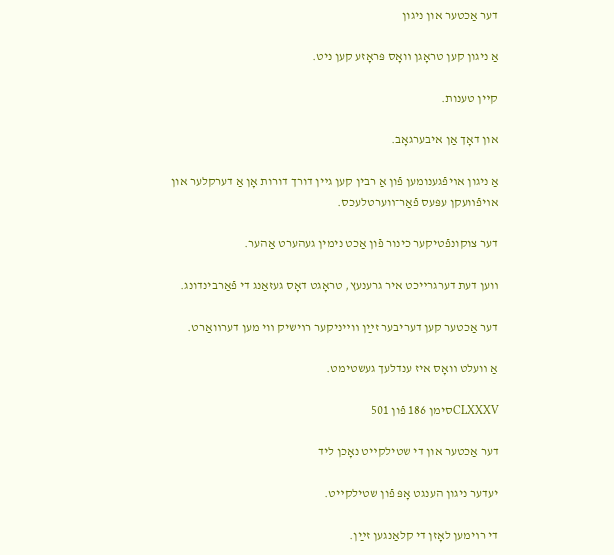דער אַכטער און ניגון

אַ ניגון קען טראָגן װאָס פּראָזע קען ניט.

קײן טענות.

און דאָך אַן איבערגאָב.

אַ ניגון אױפֿגענומען פֿון אַ רבין קען גײן דורך דורות אָן אַ דערקלער און אױפֿװעקן עפּעס פֿאַר־װערטלעכס.

דער צוקונפֿטיקער כינור פֿון אַכט נימין געהערט אַהער.

װען דעת דערגרײכט איר גרענעץ, טראָגט דאָס געזאַנג די פֿאַרבינדונג.

דער אַכטער קען דעריבער זײַן װײניקער רױשיק װי מען דערװאַרט.

אַ װעלט װאָס איז ענדלעך געשטימט.

CLXXXVסימן 186 פֿון 501

דער אַכטער און די שטילקײט נאָכן ליד

יעדער ניגון הענגט אָפּ פֿון שטילקײט.

די רױמען לאָזן די קלאַנגען זײַן.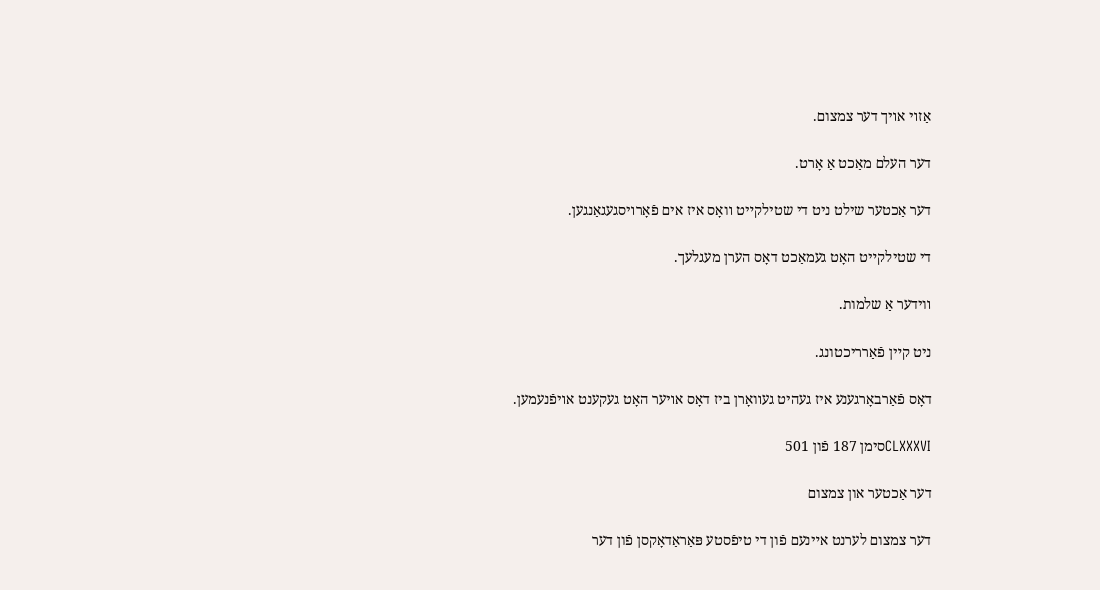אַזױ אױך דער צמצום.

דער העלם מאַכט אַ אָרט.

דער אַכטער שילט ניט די שטילקײט װאָס איז אים פֿאָרױסגעגאַנגען.

די שטילקײט האָט געמאַכט דאָס הערן מעגלעך.

װידער אַ שלמות.

ניט קײן פֿאַרריכטונג.

דאָס פֿאַרבאָרגענע איז געהיט געװאָרן ביז דאָס אױער האָט געקענט אױפֿנעמען.

CLXXXVIסימן 187 פֿון 501

דער אַכטער און צמצום

דער צמצום לערנט אײנעם פֿון די טיפֿסטע פּאַראַדאָקסן פֿון דער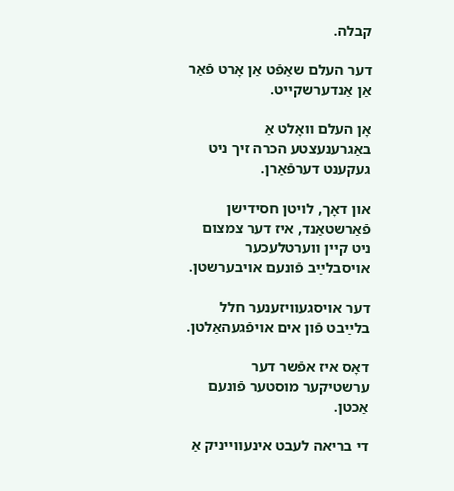קבלה.

דער העלם שאַפֿט אַן אָרט פֿאַר אַן אַנדערשקײט.

אָן העלם װאָלט אַ באַגרענעצטע הכרה זיך ניט געקענט דערפֿאַרן.

און דאָך, לױטן חסידישן פֿאַרשטאַנד, איז דער צמצום ניט קײן װערטלעכער אױסבלײַב פֿונעם אױבערשטן.

דער אױסגעװיזענער חלל בלײַבט פֿון אים אױפֿגעהאַלטן.

דאָס איז אפֿשר דער ערשטיקער מוסטער פֿונעם אַכטן.

די בריאה לעבט אינעװײניק אַ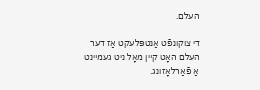העלם.

די צוקונפֿט אַנטפּלעקט אַז דער העלם האָט קײן מאָל ניט געמײנט אַ פֿאַרלאָזונג.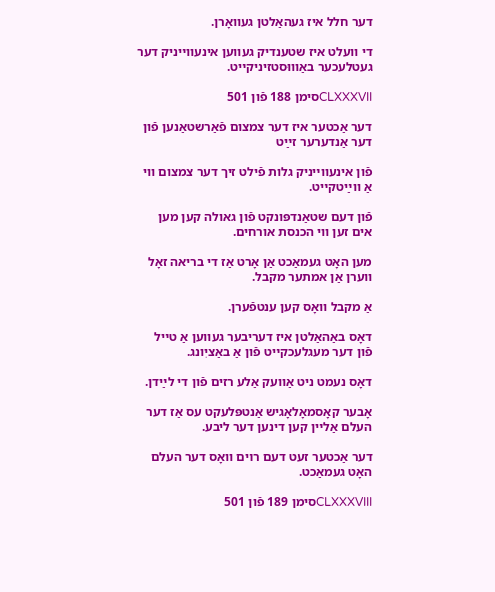דער חלל איז געהאַלטן געװאָרן.

די װעלט איז שטענדיק געװען אינעװײניק דער געטלעכער באַװוּסטזיניקײט.

CLXXXVIIסימן 188 פֿון 501

דער אַכטער איז דער צמצום פֿאַרשטאַנען פֿון דער אַנדערער זײַט

פֿון אינעװײניק גלות פֿילט זיך דער צמצום װי אַ װײַטקײט.

פֿון דעם שטאַנדפּונקט פֿון גאולה קען מען אים זען װי הכנסת אורחים.

מען האָט געמאַכט אַן אָרט אַז די בריאה זאָל װערן אַן אמתער מקבל.

אַ מקבל װאָס קען ענטפֿערן.

דאָס באַהאַלטן איז דעריבער געװען אַ טײל פֿון דער מעגלעכקײט פֿון אַ באַציִונג.

דאָס נעמט ניט אַװעק אַלע רזים פֿון די לײַדן.

אָבער קאָסמאָלאָגיש אַנטפּלעקט עס אַז דער העלם אַלײן קען דינען דער ליבע.

דער אַכטער זעט דעם רױם װאָס דער העלם האָט געמאַכט.

CLXXXVIIIסימן 189 פֿון 501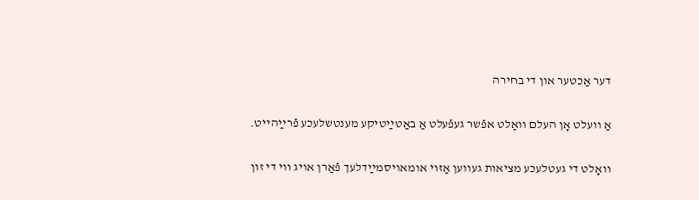דער אַכטער און די בחירה

אַ װעלט אָן העלם װאָלט אפֿשר געפֿעלט אַ באַטײַטיקע מענטשלעכע פֿרײַהײט.

װאָלט די געטלעכע מציאות געװען אַזױ אומאױסמײַדלעך פֿאַרן אױג װי די זון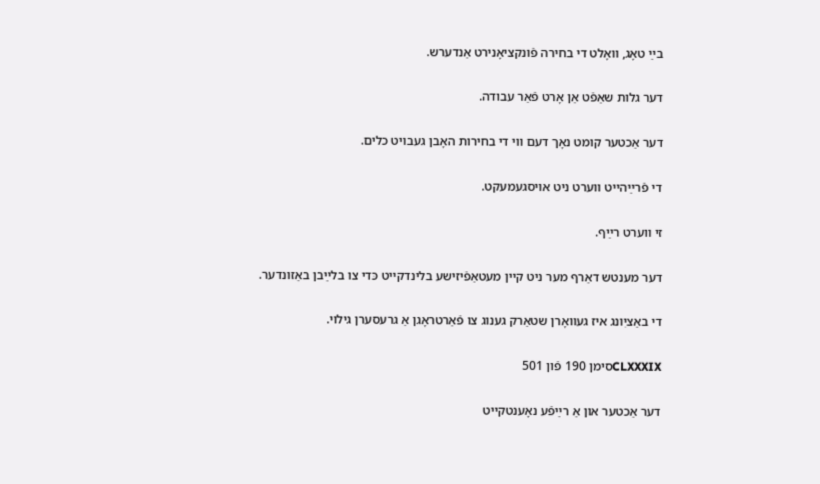בײַ טאָג, װאָלט די בחירה פֿונקציאָנירט אַנדערש.

דער גלות שאַפֿט אַן אָרט פֿאַר עבודה.

דער אַכטער קומט נאָך דעם װי די בחירות האָבן געבױט כלים.

די פֿרײַהײט װערט ניט אױסגעמעקט.

זי װערט רײַף.

דער מענטש דאַרף מער ניט קײן מעטאַפֿיזישע בלינדקײט כּדי צו בלײַבן באַזונדער.

די באַציִונג איז געװאָרן שטאַרק גענוג צו פֿאַרטראָגן אַ גרעסערן גילוי.

CLXXXIXסימן 190 פֿון 501

דער אַכטער און אַ רײַפֿע נאָענטקײט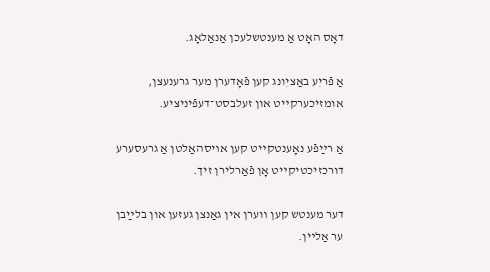דאָס האָט אַ מענטשלעכן אַנאַלאָג.

אַ פֿריִע באַציִונג קען פֿאָדערן מער גרענעצן, אומזיכערקײט און זעלבסט־דעפֿיניציע.

אַ רײַפֿע נאָענטקײט קען אױסהאַלטן אַ גרעסערע דורכזיכטיקײט אָן פֿאַרלירן זיך.

דער מענטש קען װערן אין גאַנצן געזען און בלײַבן ער אַלײן.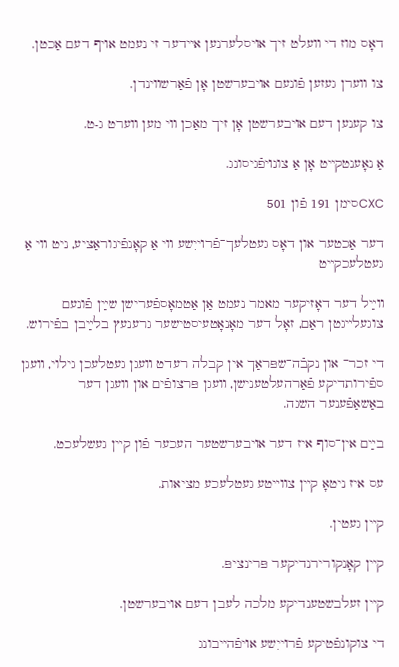דאָס מוז די װעלט זיך אױסלערנען אײדער זי נעמט אױף דעם אַכטן.

צו װערן געזען פֿונעם אױבערשטן אָן פֿאַרשװינדן.

צו קענען דעם אױבערשטן אָן זיך מאַכן װי מען װערט ג-ט.

אַ נאָענטקײט אָן אַ צונױפֿגיסונג.

CXCסימן 191 פֿון 501

דער אַכטער און דאָס געטלעך־פֿרױיִשע װי אַ קאָנפֿיגוראַציע, ניט װי אַ געטלעכקײט

װײַל דער דאָזיקער מאמר נעמט אַן אַטמאָספֿערישן שײַן פֿונעם צוגעלײגטן ראַם, זאָל דער מאָנאָטעיסטישער גרענעץ בלײַבן בפֿירוש.

די זכר־ און נקבֿה־שפּראַך אין קבלה רעדט װעגן געטלעכן גילוי, װעגן ספֿירותדיקע פֿאַרהעלטענישן, װעגן פּרצופֿים און װעגן דער באַשאַפֿענער השגה.

בײַם אין־סוף איז דער אױבערשטער העכער פֿון קײן געשלעכט.

עס איז ניטאָ קײן צװײטע געטלעכע מציאות.

קײן געטין.

קײן קאָנקורירנדיקער פּרינציפּ.

קײן זעלבשטענדיקע מלכה לעבן דעם אױבערשטן.

די צוקונפֿטיקע פֿרױיִשע אױפֿהײבונג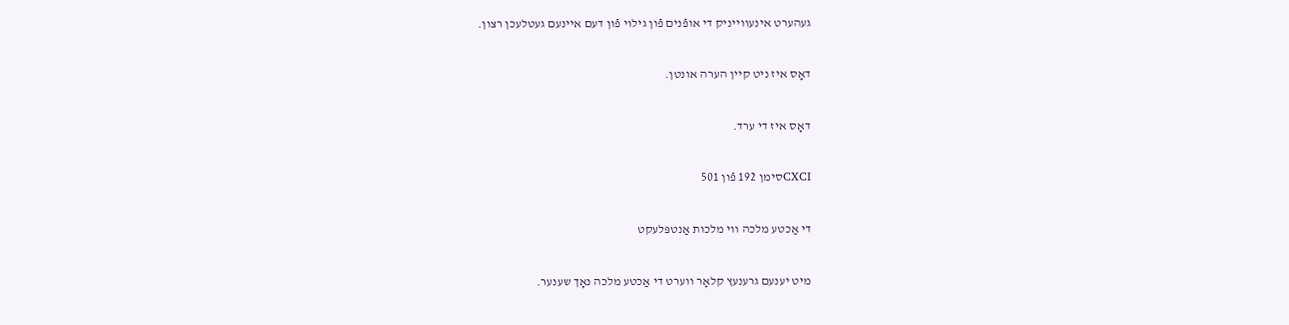געהערט אינעװײניק די אופֿנים פֿון גילוי פֿון דעם אײנעם געטלעכן רצון.

דאָס איז ניט קײן הערה אונטן.

דאָס איז די ערד.

CXCIסימן 192 פֿון 501

די אַכטע מלכה װי מלכות אַנטפּלעקט

מיט יענעם גרענעץ קלאָר װערט די אַכטע מלכה נאָך שענער.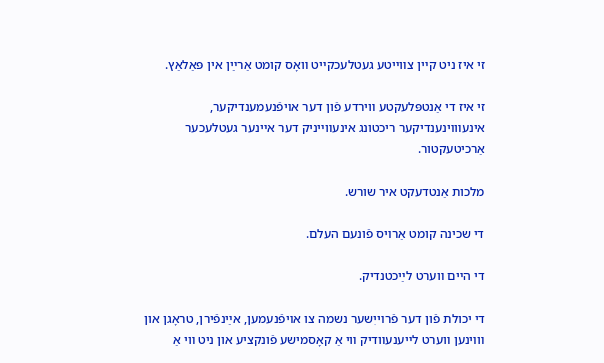זי איז ניט קײן צװײטע געטלעכקײט װאָס קומט אַרײַן אין פּאַלאַץ.

זי איז די אַנטפּלעקטע װירדע פֿון דער אױפֿנעמענדיקער, אינעװױנענדיקער ריכטונג אינעװײניק דער אײנער געטלעכער אַרכיטעקטור.

מלכות אַנטדעקט איר שורש.

די שכינה קומט אַרױס פֿונעם העלם.

די הײם װערט לײַכטנדיק.

די יכולת פֿון דער פֿרױיִשער נשמה צו אױפֿנעמען, אײַנפֿירן, טראָגן און װױנען װערט לײענעװדיק װי אַ קאָסמישע פֿונקציע און ניט װי אַ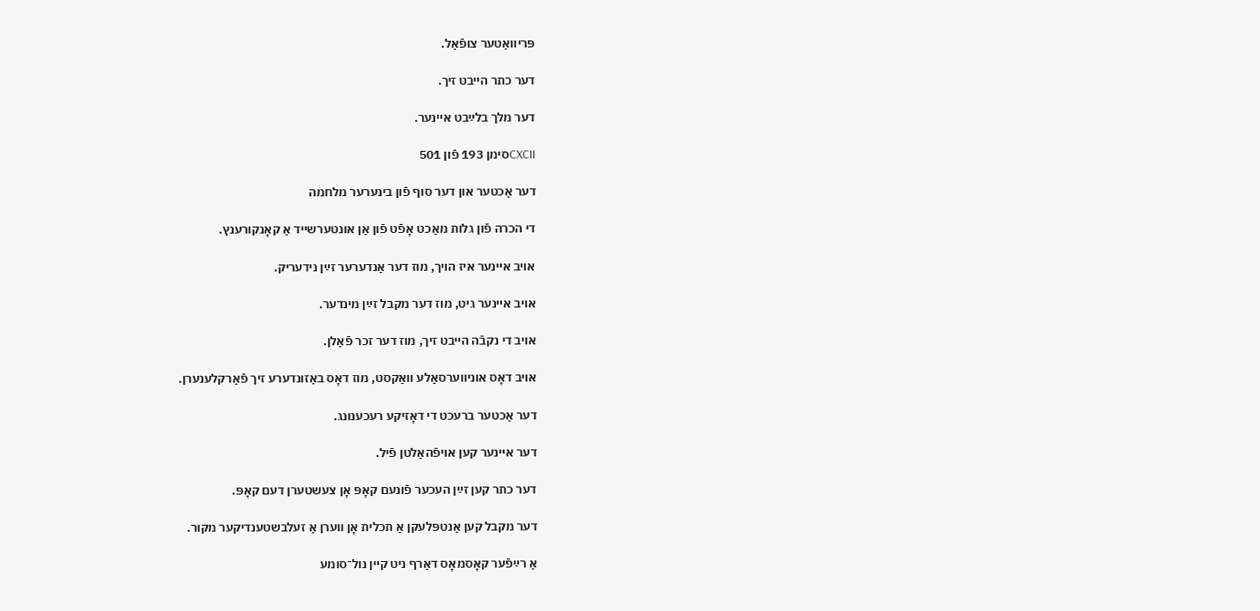פּריװאַטער צופֿאַל.

דער כתר הײבט זיך.

דער מלך בלײַבט אײנער.

CXCIIסימן 193 פֿון 501

דער אַכטער און דער סוף פֿון בינערער מלחמה

די הכרה פֿון גלות מאַכט אָפֿט פֿון אַן אונטערשײד אַ קאָנקורענץ.

אױב אײנער איז הױך, מוז דער אַנדערער זײַן נידעריק.

אױב אײנער גיט, מוז דער מקבל זײַן מינדער.

אױב די נקבֿה הײבט זיך, מוז דער זכר פֿאַלן.

אױב דאָס אוניװערסאַלע װאַקסט, מוז דאָס באַזונדערע זיך פֿאַרקלענערן.

דער אַכטער ברעכט די דאָזיקע רעכענונג.

דער אײנער קען אױפֿהאַלטן פֿיל.

דער כתר קען זײַן העכער פֿונעם קאָפּ אָן צעשטערן דעם קאָפּ.

דער מקבל קען אַנטפּלעקן אַ תכלית אָן װערן אַ זעלבשטענדיקער מקור.

אַ רײַפֿער קאָסמאָס דאַרף ניט קײן נול־סומע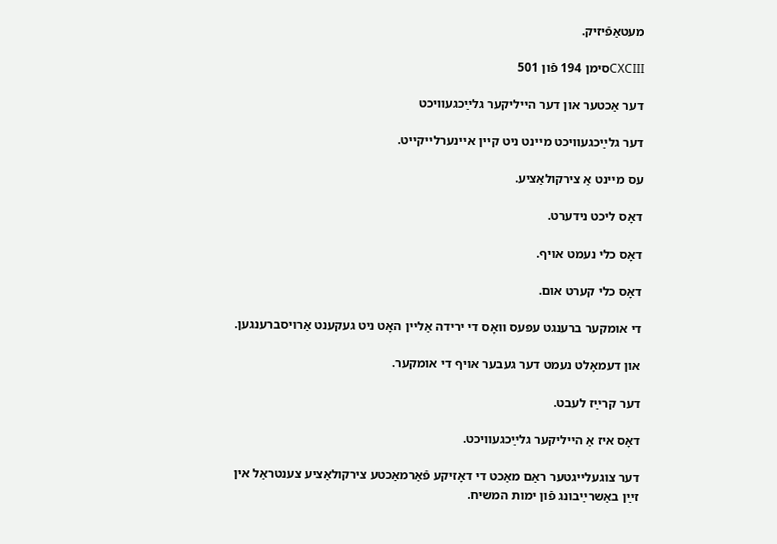מעטאַפֿיזיק.

CXCIIIסימן 194 פֿון 501

דער אַכטער און דער הײליקער גלײַכגעװיכט

דער גלײַכגעװיכט מײנט ניט קײן אײנערלײקײט.

עס מײנט אַ צירקולאַציע.

דאָס ליכט נידערט.

דאָס כלי נעמט אױף.

דאָס כלי קערט אום.

די אומקער ברענגט עפּעס װאָס די ירידה אַלײן האָט ניט געקענט אַרױסברענגען.

און דעמאָלט נעמט דער געבער אױף די אומקער.

דער קרײַז לעבט.

דאָס איז אַ הײליקער גלײַכגעװיכט.

דער צוגעלײגטער ראַם מאַכט די דאָזיקע פֿאַרמאַכטע צירקולאַציע צענטראַל אין זײַן באַשרײַבונג פֿון ימות המשיח.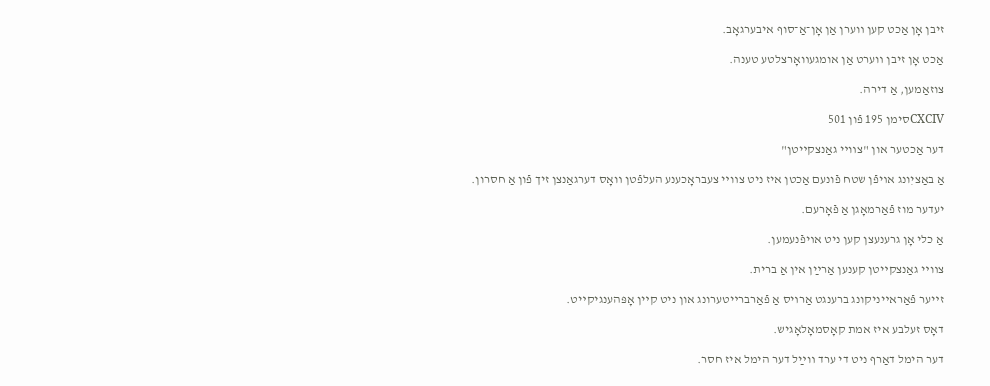זיבן אָן אַכט קען װערן אַן אָן־אַ־סוף איבערגאָב.

אַכט אָן זיבן װערט אַן אומגעװאָרצלטע טענה.

צוזאַמען, אַ דירה.

CXCIVסימן 195 פֿון 501

דער אַכטער און "צװײ גאַנצקײטן"

אַ באַציִונג אױפֿן שטח פֿונעם אַכטן איז ניט צװײ צעבראָכענע העלפֿטן װאָס דערגאַנצן זיך פֿון אַ חסרון.

יעדער מוז פֿאַרמאָגן אַ פֿאָרעם.

אַ כלי אָן גרענעצן קען ניט אױפֿנעמען.

צװײ גאַנצקײטן קענען אַרײַן אין אַ ברית.

זײער פֿאַראײניקונג ברענגט אַרױס אַ פֿאַרברײטערונג און ניט קײן אָפּהענגיקײט.

דאָס זעלבע איז אמת קאָסמאָלאָגיש.

דער הימל דאַרף ניט די ערד װײַל דער הימל איז חסר.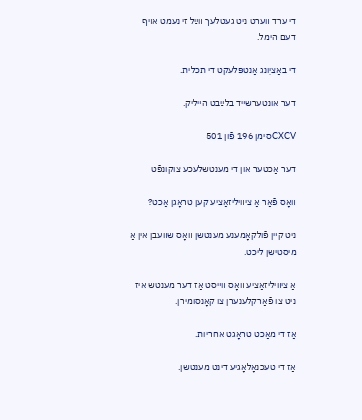די ערד װערט ניט געטלעך װײַל זי נעמט אױף דעם הימל.

די באַציִונג אַנטפּלעקט די תכלית.

דער אונטערשײד בלײַבט הײליק.

CXCVסימן 196 פֿון 501

דער אַכטער און די מענטשלעכע צוקונפֿט

װאָס פֿאַר אַ ציװיליזאַציע קען טראָגן אַכט?

ניט קײן פֿולקאָמענע מענטשן װאָס שװעבן אין אַ מיסטישן ליכט.

אַ ציװיליזאַציע װאָס װײסט אַז דער מענטש איז ניט צו פֿאַרקלענערן צו קאָנסומירן.

אַז די מאַכט טראָגט אחריות.

אַז די טעכנאָלאָגיע דינט מענטשן.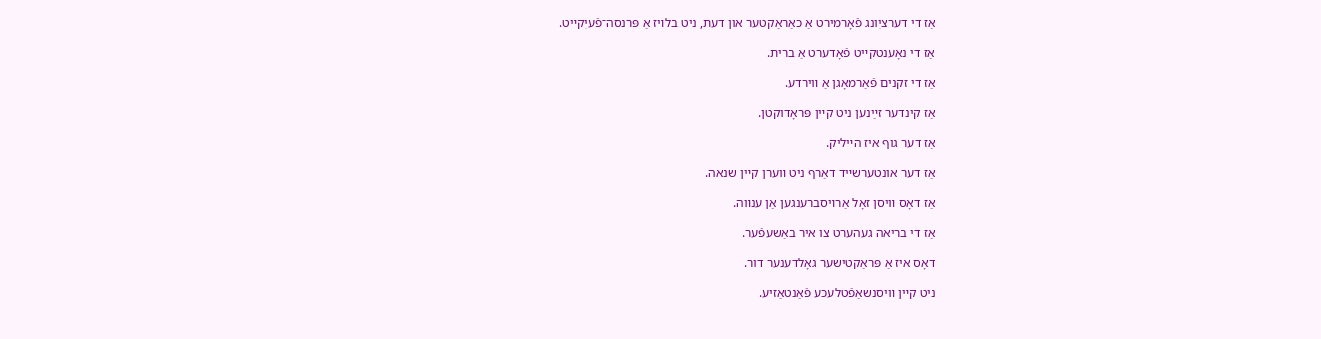אַז די דערציִונג פֿאָרמירט אַ כאַראַקטער און דעת, ניט בלױז אַ פּרנסה־פֿעיִקײט.

אַז די נאָענטקײט פֿאָדערט אַ ברית.

אַז די זקנים פֿאַרמאָגן אַ װירדע.

אַז קינדער זײַנען ניט קײן פּראָדוקטן.

אַז דער גוף איז הײליק.

אַז דער אונטערשײד דאַרף ניט װערן קײן שנאה.

אַז דאָס װיסן זאָל אַרױסברענגען אַן ענװה.

אַז די בריאה געהערט צו איר באַשעפֿער.

דאָס איז אַ פּראַקטישער גאָלדענער דור.

ניט קײן װיסנשאַפֿטלעכע פֿאַנטאַזיע.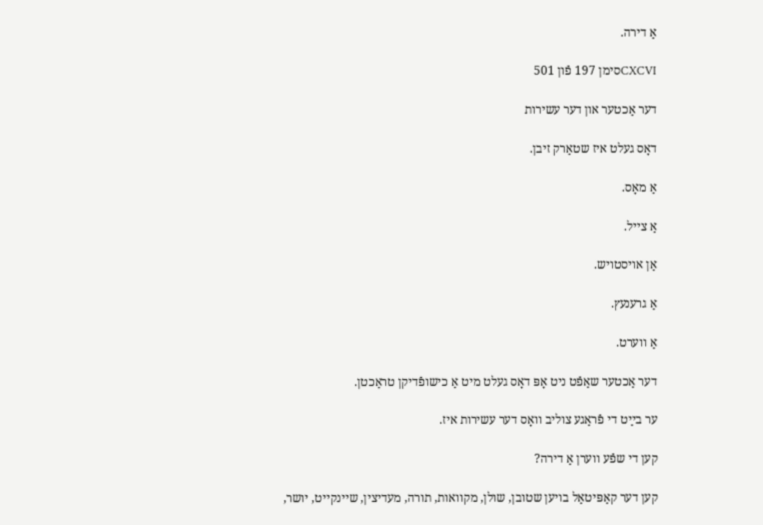אַ דירה.

CXCVIסימן 197 פֿון 501

דער אַכטער און דער עשירות

דאָס געלט איז שטאַרק זיבן.

אַ מאָס.

אַ צײל.

אַן אױסטױש.

אַ גרענעץ.

אַ װערט.

דער אַכטער שאַפֿט ניט אָפּ דאָס געלט מיט אַ כישופֿדיקן טראַכטן.

ער בײַט די פֿראַגע צוליב װאָס דער עשירות איז.

קען די שפֿע װערן אַ דירה?

קען דער קאַפּיטאַל בױען שטובן, שולן, מקוואות, תורה, מעדיצין, שײנקײט, יושר,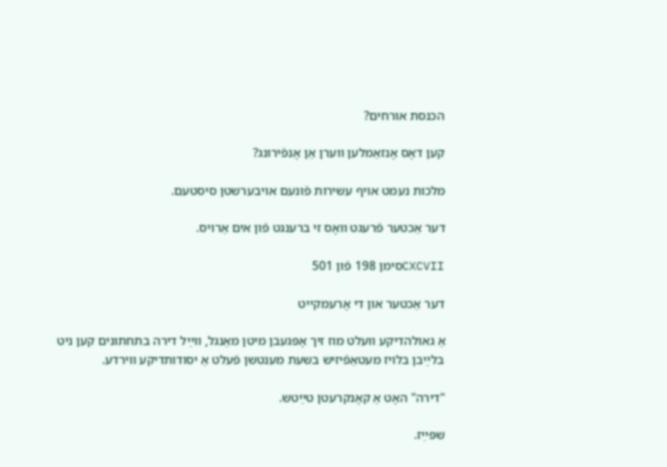הכנסת אורחים?

קען דאָס אָנזאַמלען װערן אַן אָנפֿירונג?

מלכות נעמט אױף עשירות פֿונעם אױבערשטן סיסטעם.

דער אַכטער פֿרעגט װאָס זי ברענגט פֿון אים אַרױס.

CXCVIIסימן 198 פֿון 501

דער אַכטער און די אָרעמקײט

אַ גאולהדיקע װעלט מוז זיך אָפּגעבן מיטן מאַנגל, װײַל דירה בתחתונים קען ניט בלײַבן בלױז מעטאַפֿיזיש בשעת מענטשן פֿעלט אַ יסודותדיקע װירדע.

"דירה" האָט אַ קאָנקרעטן טײַטש.

שפּײַז.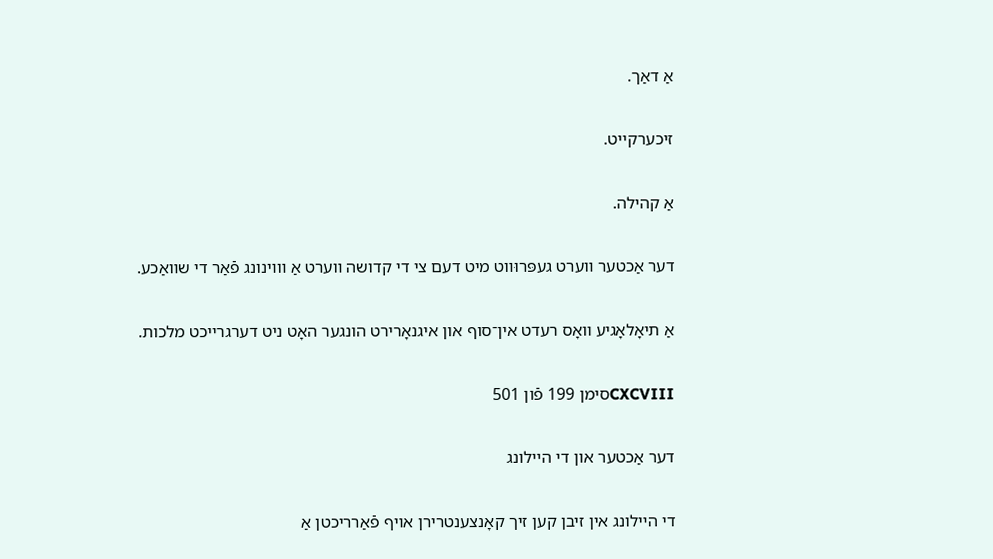אַ דאַך.

זיכערקײט.

אַ קהילה.

דער אַכטער װערט געפּרוּװט מיט דעם צי די קדושה װערט אַ װױנונג פֿאַר די שװאַכע.

אַ תיאָלאָגיע װאָס רעדט אין־סוף און איגנאָרירט הונגער האָט ניט דערגרײכט מלכות.

CXCVIIIסימן 199 פֿון 501

דער אַכטער און די הײלונג

די הײלונג אין זיבן קען זיך קאָנצענטרירן אױף פֿאַרריכטן אַ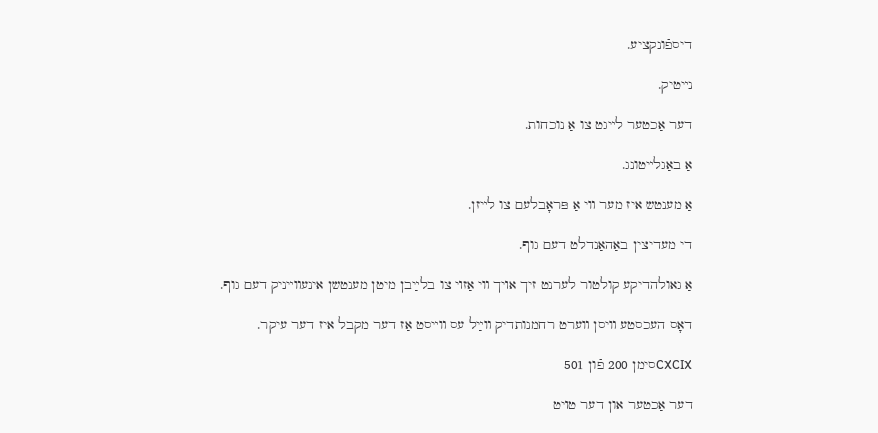דיספֿונקציע.

נײטיק.

דער אַכטער לײגט צו אַ נוכחות.

אַ באַגלײטונג.

אַ מענטש איז מער װי אַ פּראָבלעם צו לײזן.

די מעדיצין באַהאַנדלט דעם גוף.

אַ גאולהדיקע קולטור לערנט זיך אױך װי אַזױ צו בלײַבן מיטן מענטשן אינעװײניק דעם גוף.

דאָס העכסטע װיסן װערט רחמנותדיק װײַל עס װײסט אַז דער מקבל איז דער עיקר.

CXCIXסימן 200 פֿון 501

דער אַכטער און דער טױט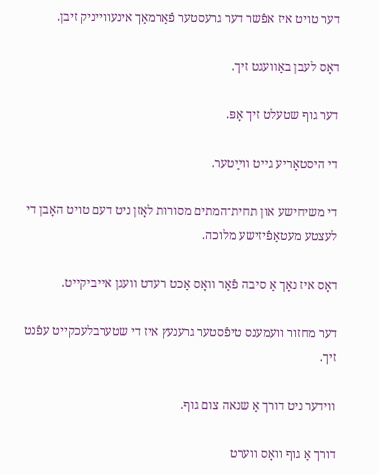דער טױט איז אפֿשר דער גרעסטער פֿאַרמאַך אינעװײניק זיבן.

דאָס לעבן באַװעגט זיך.

דער גוף שטעלט זיך אָפּ.

די היסטאָריע גײט װײַטער.

די משיחישע און תחית־המתים מסורות לאָזן ניט דעם טױט האָבן די לעצטע מעטאַפֿיזישע מלוכה.

דאָס איז נאָך אַ סיבה פֿאַר װאָס אַכט רעדט װעגן אײביקײט.

דער מחזור װעמענס טיפֿסטער גרענעץ איז די שטערבלעכקײט עפֿנט זיך.

װידער ניט דורך אַ שנאה צום גוף.

דורך אַ גוף װאָס װערט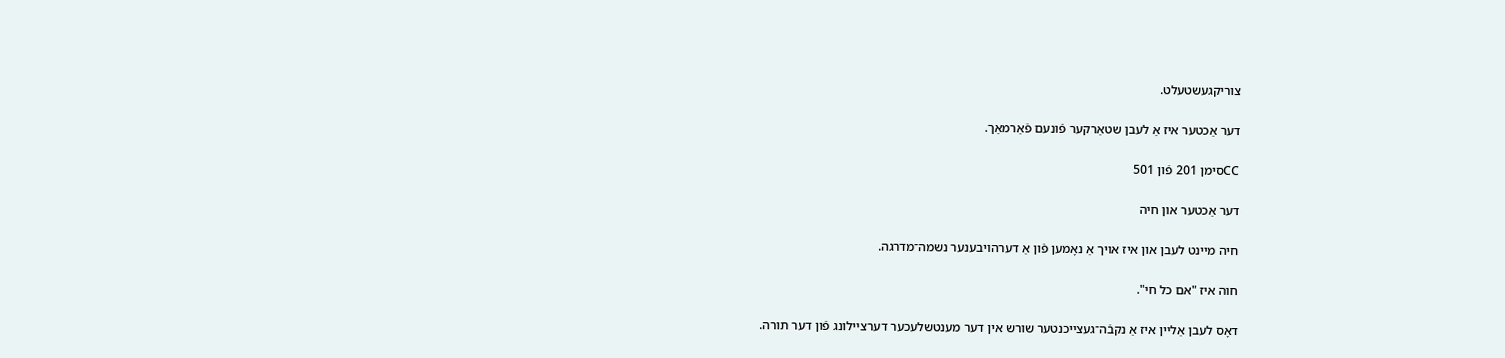צוריקגעשטעלט.

דער אַכטער איז אַ לעבן שטאַרקער פֿונעם פֿאַרמאַך.

CCסימן 201 פֿון 501

דער אַכטער און חיה

חיה מײנט לעבן און איז אױך אַ נאָמען פֿון אַ דערהױבענער נשמה־מדרגה.

חוה איז "אם כל חי".

דאָס לעבן אַלײן איז אַ נקבֿה־געצײכנטער שורש אין דער מענטשלעכער דערצײלונג פֿון דער תורה.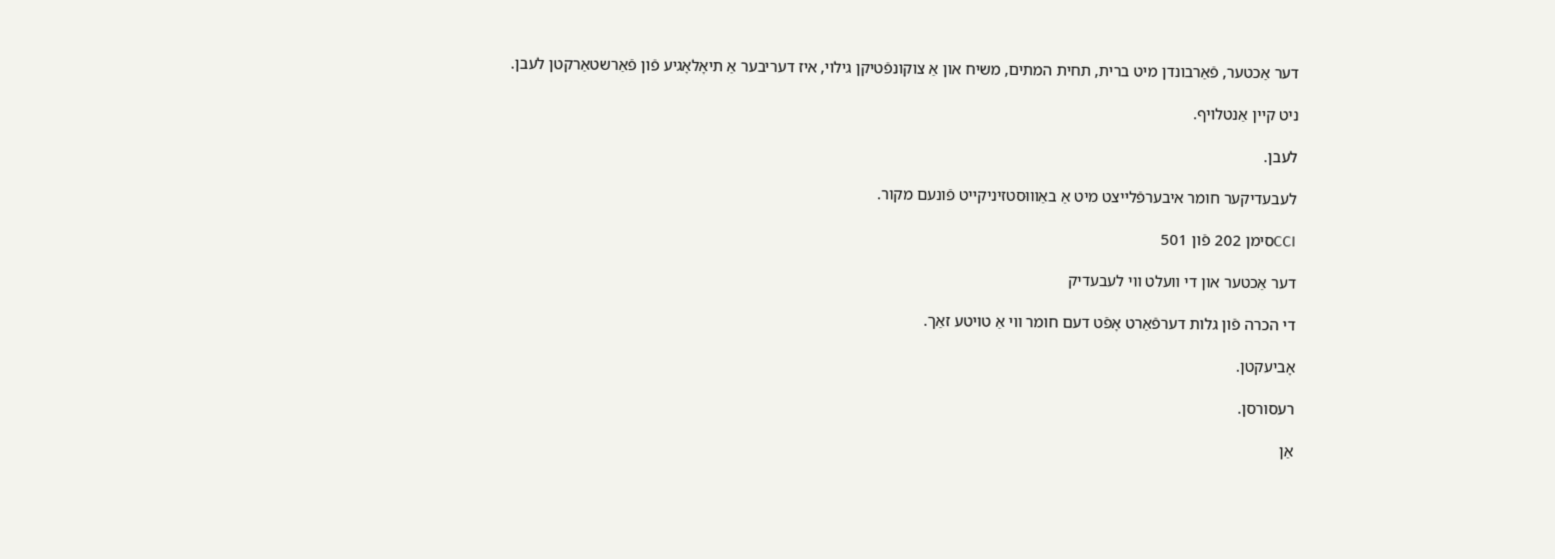דער אַכטער, פֿאַרבונדן מיט ברית, תחית המתים, משיח און אַ צוקונפֿטיקן גילוי, איז דעריבער אַ תיאָלאָגיע פֿון פֿאַרשטאַרקטן לעבן.

ניט קײן אַנטלױף.

לעבן.

לעבעדיקער חומר איבערפֿלײצט מיט אַ באַװוּסטזיניקײט פֿונעם מקור.

CCIסימן 202 פֿון 501

דער אַכטער און די װעלט װי לעבעדיק

די הכרה פֿון גלות דערפֿאַרט אָפֿט דעם חומר װי אַ טױטע זאַך.

אָביעקטן.

רעסורסן.

אַן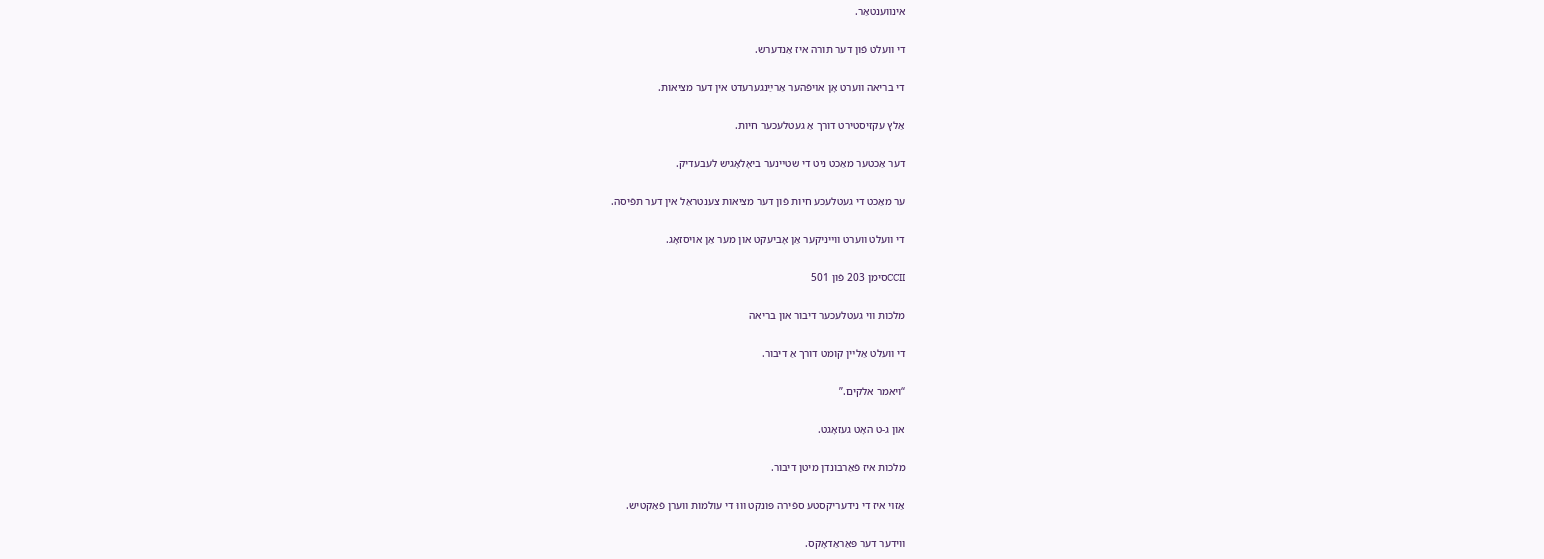אינװענטאַר.

די װעלט פֿון דער תורה איז אַנדערש.

די בריאה װערט אָן אױפֿהער אַרײַנגערעדט אין דער מציאות.

אַלץ עקזיסטירט דורך אַ געטלעכער חיות.

דער אַכטער מאַכט ניט די שטײנער ביאָלאָגיש לעבעדיק.

ער מאַכט די געטלעכע חיות פֿון דער מציאות צענטראַל אין דער תפֿיסה.

די װעלט װערט װײניקער אַן אָביעקט און מער אַן אױסזאָג.

CCIIסימן 203 פֿון 501

מלכות װי געטלעכער דיבור און בריאה

די װעלט אַלײן קומט דורך אַ דיבור.

“ויאמר אלקים.”

און ג-ט האָט געזאָגט.

מלכות איז פֿאַרבונדן מיטן דיבור.

אַזױ איז די נידעריקסטע ספֿירה פּונקט װוּ די עולמות װערן פֿאַקטיש.

װידער דער פּאַראַדאָקס.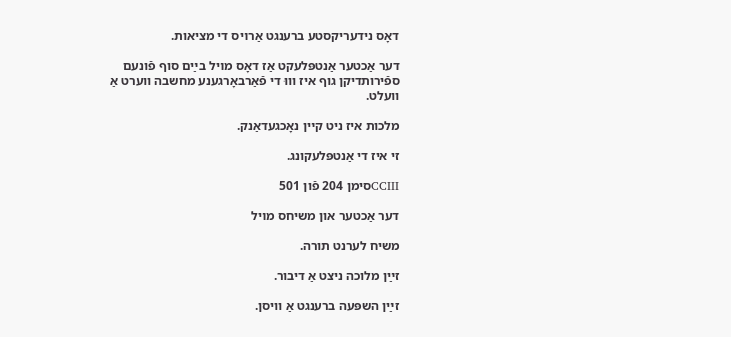דאָס נידעריקסטע ברענגט אַרױס די מציאות.

דער אַכטער אַנטפּלעקט אַז דאָס מױל בײַם סוף פֿונעם ספֿירותדיקן גוף איז װוּ די פֿאַרבאָרגענע מחשבה װערט אַ װעלט.

מלכות איז ניט קײן נאָכגעדאַנק.

זי איז די אַנטפּלעקונג.

CCIIIסימן 204 פֿון 501

דער אַכטער און משיחס מױל

משיח לערנט תורה.

זײַן מלוכה ניצט אַ דיבור.

זײַן השפּעה ברענגט אַ װיסן.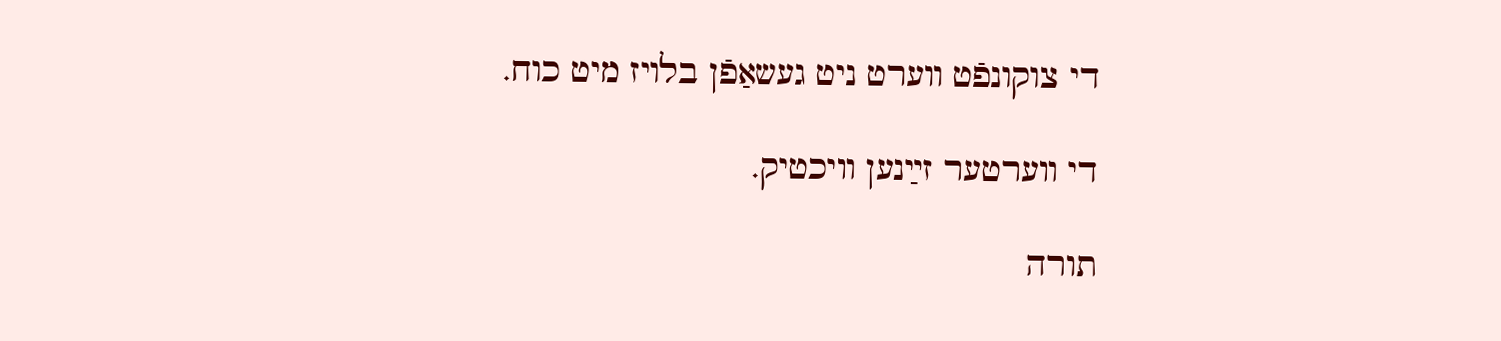די צוקונפֿט װערט ניט געשאַפֿן בלױז מיט כוח.

די װערטער זײַנען װיכטיק.

תורה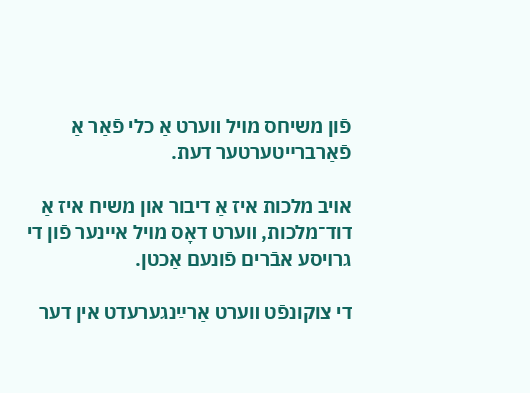פֿון משיחס מױל װערט אַ כלי פֿאַר אַ פֿאַרברײטערטער דעת.

אױב מלכות איז אַ דיבור און משיח איז אַ דוד־מלכות, װערט דאָס מױל אײנער פֿון די גרױסע אבֿרים פֿונעם אַכטן.

די צוקונפֿט װערט אַרײַנגערעדט אין דער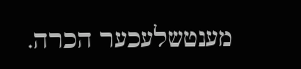מענטשלעכער הכרה.